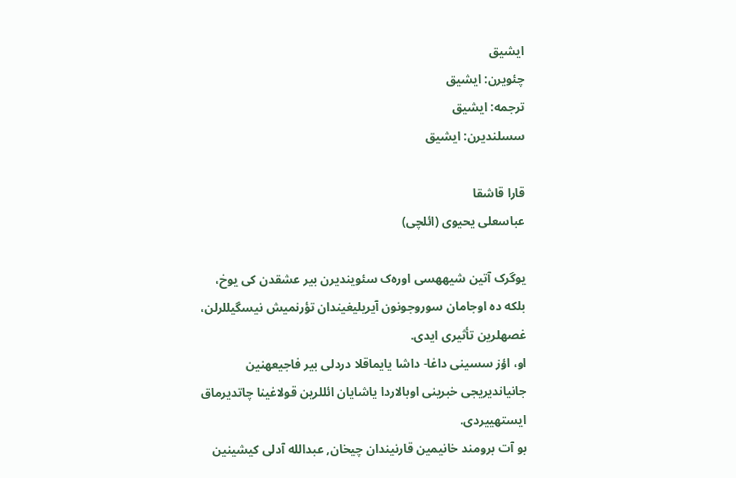ایشیق
چئویرن: ایشیق
ترجمه: ایشیق
سسلندیرن: ایشیق

قارا قاشقا
عباسعلی یحیوی (ائلچی)

یوگرک آتین شیههسی اوره‌ک سئویندیرن بیر عشقدن کی یوخ، بلکه ده اوجامان سوروجونون آیریلیغیندان تؤرنمیش نیسگیللرلن، غصهلرین تأثیری ایدی.
او، اؤز سسینی داغا- داشا یایماقلا دردلی بیر فاجیعهنین جانیاندیریجی خبرینی اوبالاردا یاشایان ائللرین قولاغینا چاتدیرماق ایستهییردی.
بو آت برومند خانیمین قارنیندان چیخان, عبدالله آدلی کیشینین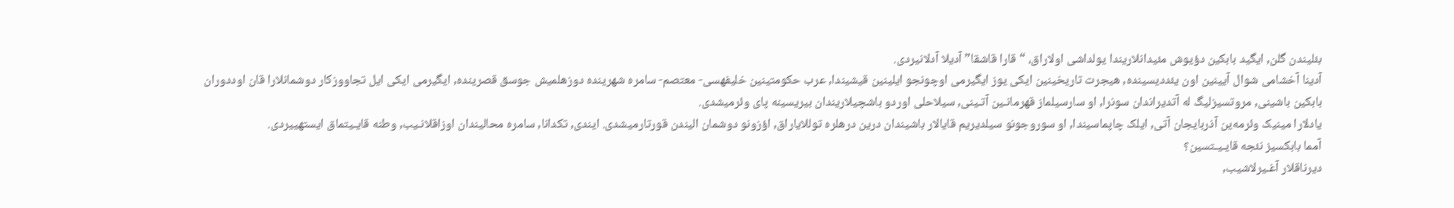بئلیندن گلن, ایگید بابکین دؤیوش مئیدانلاریندا یولداشی اولاراق، “قارا قاشقا” آدیلا آدلانیردی.
آدینا آخشامی شوال آیینین اون یئددیسینده, هیجرت تاریخینین ایکی یوز ایگیرمی اوچونجو ایلینین قیشیندا, عرب حکومتینین خلیفهسی- معتصم- سامره شهرینده دوزهلمیش جوسق قصرینده, ایگیرمی ایکی ایل تجاووزکار دوشمانلارا قان اوددوران بابکین باشینی, مروتسیزلیگ له آتدیراندان سونرا, او سارسیلماز قهرمانـین آتـینی, سیلاحلی اوردو باشچیلاریندان بیریسینه پای وئرمیشدی.
یادلارا مینیک وئرمه‌ین آذربایجان آتی, ایلک چاپماسیندا, او سوروجونو سیلدیریم قایالار باشیندان درین درهلره توللایاراق, اؤزونو دوشمان الیندن قورتارمیشدی. ایندی, تکدانا, سامره محالیندان اوزاقلانـیب, وطنه قایـیتماق ایستهییردی.
آمما بابکسیز نئجه قایـیـتسین؟
دیرناقلار آغـیرلاشیب,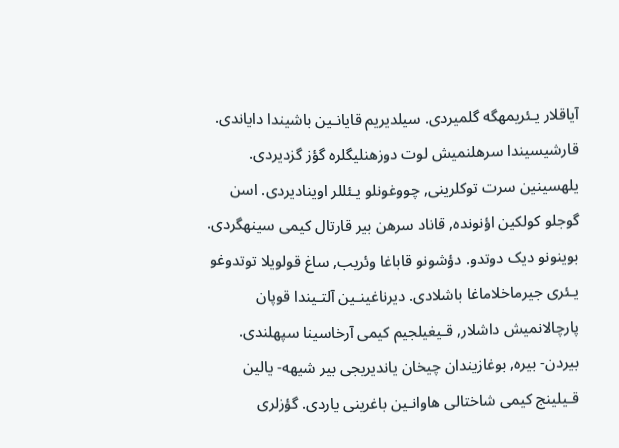آیاقلار یـئریمهگه گلمیردی. سیلدیریم قایانـین باشیندا دایاندی. قارشیسیندا سرهلنمیش لوت دوزهنلیگلره گؤز گزدیردی. یلهسینین سرت توکلرینی, چووغونلو یـئللر اوینادیردی. اسن گوجلو کولکین اؤنونده, قاناد سرهن بیر قارتال کیمی سینهگردی. بوینونو دیک دوتدو. دؤشونو قاباغا وئریب, ساغ قولویلا توتدوغو یـئری جیرماخلاماغا باشلادی. دیرناغینـین آلتـیندا قوپان پارچالانمیش داشلار, قـیغیلجیم کیمی آرخاسینا سپهلندی. بیردن- بیره, بوغازیندان چیخان یاندیریجی بیر شیهه- یالین قـیلینج کیمی شاختالی هاوانـین باغرینی یاردی. گؤزلری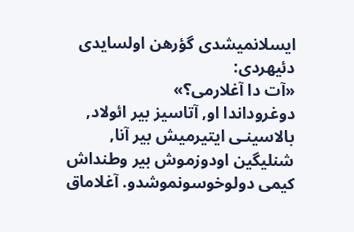ایسلانمیشدی گؤرهن اولسایدی دئیهردی:
«آت دا آغلارمی؟»
دوغروداندا او, آتاسیز بیر ائولاد, بالاسینـی ایتیرمیش بیر آنا, شنلیگین اودوزموش بیر وطنداش کیمی دولوخوسونموشدو. آغلاماق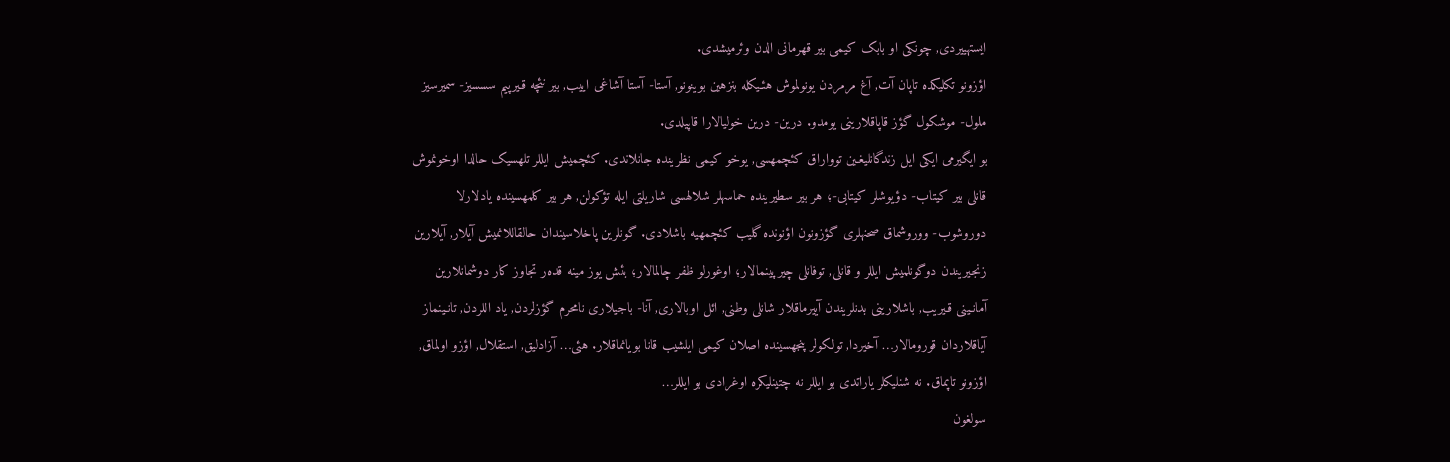ایستهییردی, چونکی او بابک کیمی بیر قهرمانی الدن وئرمیشدی.
اؤزونو تکلیکده تاپان آت, آغ مرمردن یونولموش هئـیکله بنزهین بوینونو, آستا- آستا آشاغی اییب, بیر نئچه قـیرپیم سسسیز- سمیرسیز ملول- موشکول گؤز قاپاقلارینی یومدو. درین- درین خولیالارا قاپیلدی.
بو ایگیرمی ایکی ایل زندگانلیغـین توواراق کئچمهسی, یوخو کیمی نظرینده جانلاندی. کئچمیش ایللر تلهسیک حالدا اوخونموش قانلی بیر کیتاب- دؤیوشلر کیتابی-؛ هر بیر سطیرینده حماسهلر شلالهسی شاریلتی ایله تؤکولن, هر بیر کلمهسینده یادلارلا دوروشوب- ووروشماق صحنهلری گؤزونون اؤنونده گلیب کئچمهیه باشلادی. گونلرین پاخلاسیندان حالقاللانمیش آیلار, آیلارین زنجیریندن دوگونلمیش ایللر و قانلی, توفانلی چیرپینمالار؛ اوغورلو ظفر چالمالار؛ بئش یوز مینه قده‌ر تجاوز کار دوشمانلارین آمانـینی قـیریب, باشلارینی بدنلریندن آییرماقلار شانلی وطنی, ائل اوبالاری, آنا- باجیلاری نامحرم گؤزلردن, یاد اللردن, تانـینماز آیاقلاردان قورومالار… آخیردا, تولکولر پنجهسینده اصلان کیمی ایلشیب قانا بویانماقلار. هئی… آزادلیق, استقلال, اؤزو اولماق, اؤزونو تاپماق. نه شنلیکلر یاراتدی بو ایللر نه چتینلیکره اوغرادی بو ایللر…
سولغون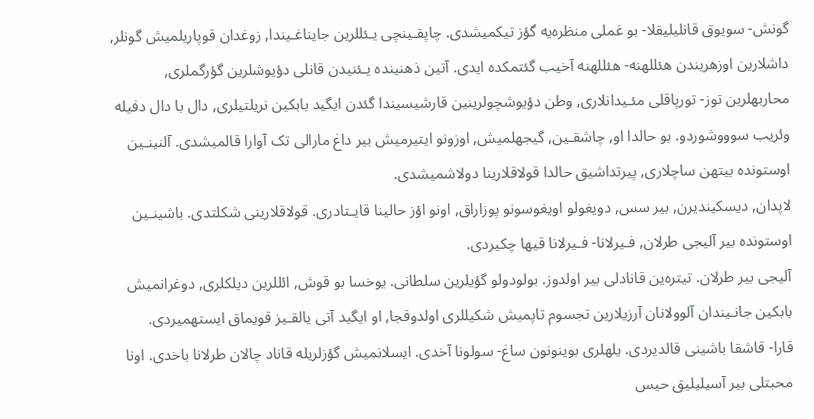گونش- سویوق قانلیلیقلا- بو غملی منظره‌یه گؤز تیکمیشدی. چاپقـینچی یـئللرین جایناغـیندا, زوغدان قوپاریلمیش گونلر, داشلارین اوزهریندن هئللهنه- هئللهنه آخیب گئتمکده ایدی. آتین ذهنینده یـئنیدن قانلی دؤیوشلرین گؤرگملری, محاربهلرین توز- تورپاقلی مئـیدانلاری, وطن دؤیوشچولرینین قارشیسیندا گئدن ایگید بابکین نریلتیلری, دال با دال دفیله وئریب سوووشوردو. بو حالدا او, چاشقـین, گیجهلمیش, اوزونو ایتیرمیش بیر داغ مارالی تک آوارا قالمیشدی. آلنینـین اوستونده بیتهن ساچلاری, پیرتداشیق حالدا قولاقلارینا دولاشمیشدی.
لاپدان, دیسکیندیرن, بیر سس, دویغولو اویغوسونو پوزاراق, اونو اؤز حالینا قایـتادری. قولاقلارینی شکلتدی. باشینـین اوستونده بیر آلیجی طرلان, فـیرلانا- فـیرلانا قیها چکیردی.
آلیجی بیر طرلان. تیتره‌ین قانادلی بیر اولدوز. بولودولو گؤیلرین سلطانی. یوخسا بو قوش, ائللرین دیلکلری, دوغرانمیش بابکین جانـیندان آلوولانان آرزیلارین تجسوم تاپمیش شکیللری اولدوقجا, او ایگید آتی یالقـیز قویماق ایستهمیردی.
قارا- قاشقا باشینی قالدیردی. یلهلری بوینونون ساغ- سولونا آخدی. ایسلانمیش گؤزلریله قاناد چالان طرلانا باخدی. اونا محبتلی بیر آسیلیلیق حیس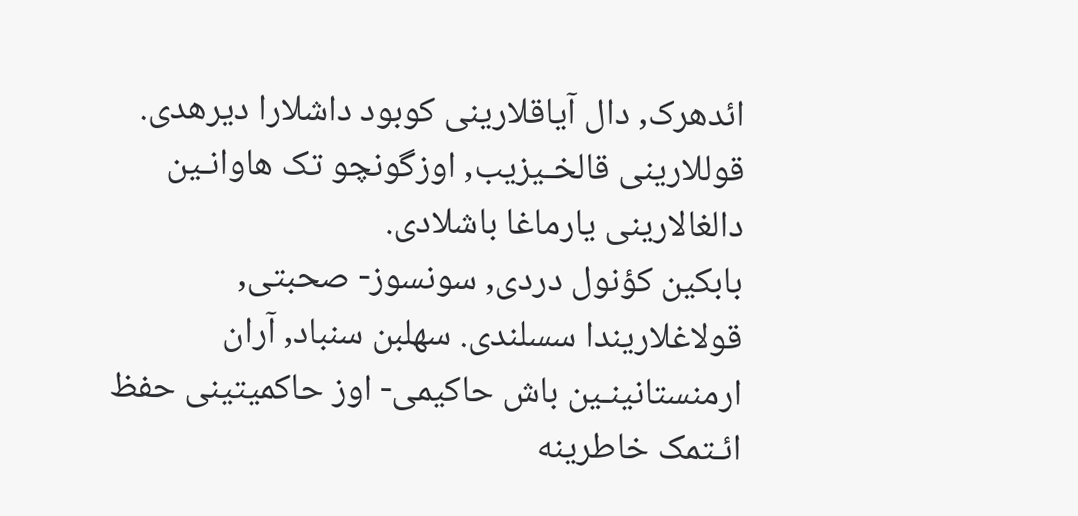ائدهرک, دال آیاقلارینی کوبود داشلارا دیرهدی. قوللارینی قالخـیزیب, اوزگونچو تک هاوانـین دالغالارینی یارماغا باشلادی.
بابکین کؤنول دردی, سونسوز- صحبتی, قولاغلاریندا سسلندی. سهلبن سنباد, آران ارمنستانینـین باش حاکیمی- اوز حاکمیتینی حفظ ائـتمک خاطرینه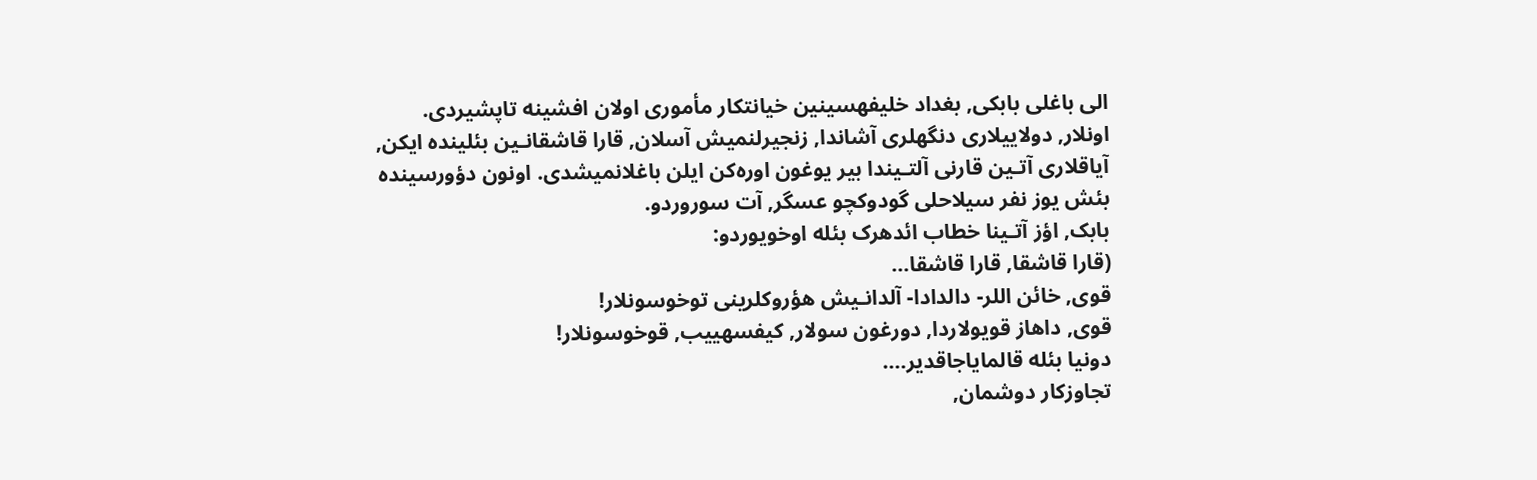الی باغلی بابکی, بغداد خلیفهسینین خیانتکار مأموری اولان افشینه تاپشیردی. اونلار, دولاییلاری دنگهلری آشاندا, زنجیرلنمیش آسلان, قارا قاشقانـین بئلینده ایکن, آیاقلاری آتـین قارنی آلتـیندا بیر یوغون اوره‌کن ایلن باغلانمیشدی. اونون دؤورسینده بئش یوز نفر سیلاحلی گودوکچو عسگر, آت سوروردو.
بابک, اؤز آتـینا خطاب ائدهرک بئله اوخویوردو:
(قارا قاشقا, قارا قاشقا…
قوی, خائن اللر- دالدادا- آلدانـیش هؤروکلرینی توخوسونلار!
قوی, داهاز قویولاردا, دورغون سولار, کیفسهییب, قوخوسونلار!
دونیا بئله قالمایاجاقدیر….
تجاوزکار دوشمان,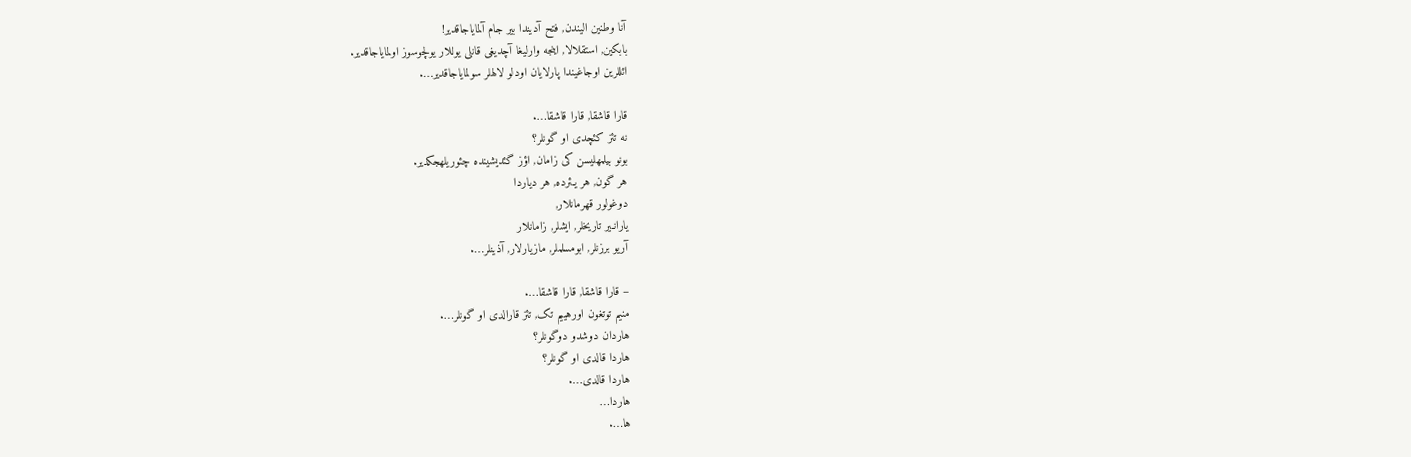آنا وطنین الیندن, فتح آدیندا بیر جام آلمایاجاقدیر!
بابکین, استقلالا, اینجه وارلیغا آچدیغی قانلی یوللار یولچوسوز اولمایاجاقدیر.
ائللرین اوجاغیندا پارلایان اودلو لالهلر سولمایاجاقدیر….

قارا قاشقا, قارا قاشقا….
نه تئز کئچدی او گونلر؟
بونو بیلمهلیسن کی زامان, اؤز گئدیشینده چئوریلهجکدیر.
هر گون, هر یـئرده, هر دیاردا
دوغولور قهرمانلار,
یارانـیر تاریخلر, ایشلر, زامانلار
آریو برزنلر, ابومسلملر, مازیارلار, آذینلر….

– قارا قاشقا, قارا قاشقا….
منیم توتغون اورهییم تک, تئز قارالدی او گونلر….
هاردان دوشدو دوگونلر؟
هاردا قالدی او گونلر؟
هاردا قالدی….
هاردا…
ها….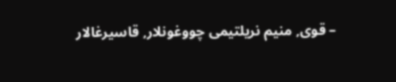– قوی, منیم نریلتیمی چووغونلار, قاسیرغالار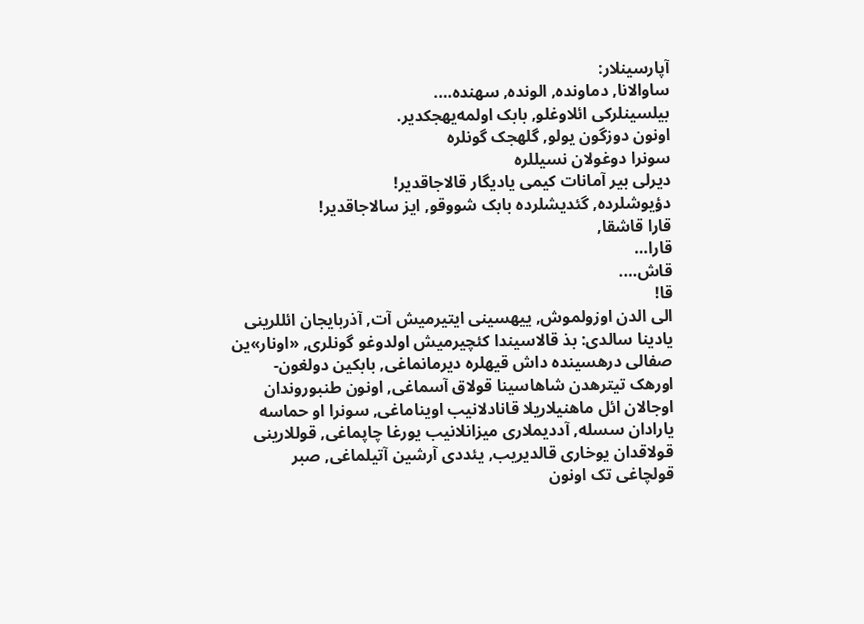آپارسینلار:
ساوالانا, دماونده, الونده, سهنده….
بیلسینلرکی ائلاوغلو, بابک اولمه‌یهجکدیر.
اونون دوزگون یولو, گلهجک گونلره
سونرا دوغولان نسیللره
دیرلی بیر آمانات کیمی یادیگار قالاجاقدیر!
دؤیوشلرده, گئدیشلرده بابک شووقو, ایز سالاجاقدیر!
قارا قاشقا,
قارا…
قاش….
قا!
الی الدن اوزولموش, ییهسینی ایتیرمیش آت, آذربایجان ائللرینی یادینا سالدی: بذ قالاسیندا کئچیرمیش اولدوغو گونلری, «اونار»ین صفالی درهسینده داش قیهلره دیرمانماغی, بابکین دولغون- اورهک تیترهدن شاهاسینا قولاق آسماغی, اونون طنبوروندان اوجالان ائل ماهنیلاریلا قانادلانیب اویناماغی, سونرا او حماسه یارادان سسله, آددیملاری میزانلانیب یورغا چاپماغی, قوللارینی قولاقدان یوخاری قالدیریب, یئددی آرشین آتیلماغی, صبر قولچاغی تک اونون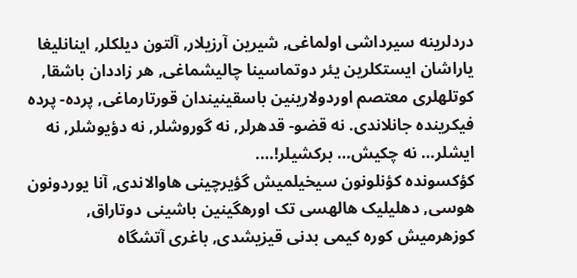دردلرینه سیرداشی اولماغی, شیرین آرزیلار, آلتون دیلکلر, اینانلیغا یاراشان ایستکلرین یئر دوتماسینا چالیشماغی, هر زاددان باشقا, کوتلهلری معتصم اوردولارینین باسقینیندان قورتارماغی, پرده- پرده فیکرینده جانلاندی. نه قضو- قدهرلر, نه گوروشلر, نه دؤیوشلر, نه ایشلر… نه چکیش… برکشیلر!….
کؤکسونده کؤنلونون سیخیلمیش گؤیرچینی هاوالاندی, آنا یوردونون هوسی, دهلیلیک هالهسی تک اورهگینین باشینی دوتاراق, کوزهرمیش کوره کیمی بدنی قیزیشدی, باغری آتشگاه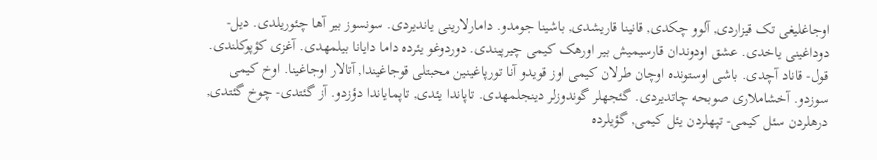اوجاغلیغی تک قیزاردی, آلوو چکدی, قانینا قاریشدی, باشینا جومدو. دامارلارینی یاندیردی. سونسوز بیر آها چئوریلدی. دیل- دوداغینی یاخدی. عشق اودوندان قارسیمیش بیر اورهک کیمی چیرپیندی. دوردوغو یئرده داما دایانا بیلمهدی. آغزی کؤپوکلندی. قول- قاناد آچدی. باشی اوستونده اوچان طرلان کیمی اوز قویدو آنا تورپاغینین محبتلی قوجاغیندا, آتالار اوجاغینا. اوخ کیمی سوزدو. آخشاملاری صوبحه چاتدیردی. گئجهلر گوندوزلر دینجلمهدی. تاپاندا یئدی, تاپمایاندا دؤزدو. آز گئتدی- چوخ گئتدی, درهلردن سئل کیمی- تپهلردن یئل کیمی, گؤیلرده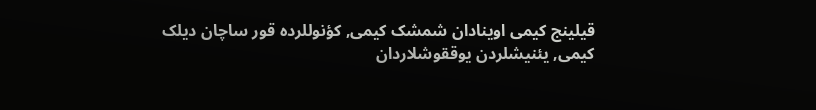قیلینج کیمی اوینادان شمشک کیمی, کؤنوللرده قور ساچان دیلک کیمی, یئنیشلردن یوققوشلاردان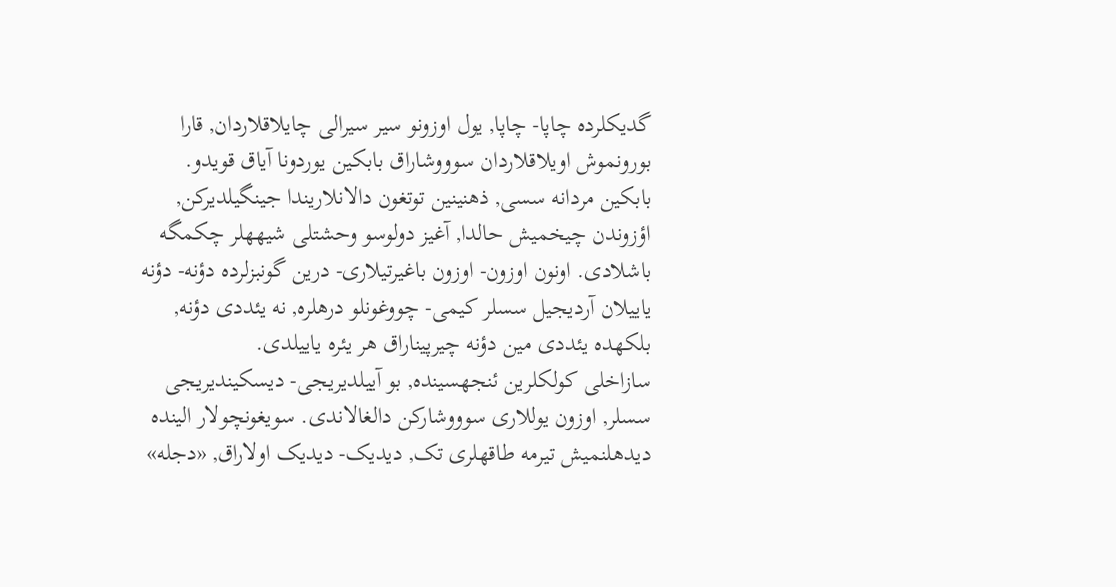گدیکلرده چاپا- چاپا, یول اوزونو سیر سیرالی چایلاقلاردان, قارا بورونموش اویلاقلاردان سوووشاراق بابکین یوردونا آیاق قویدو.
بابکین مردانه سسی, ذهنینین توتغون دالانلاریندا جینگیلدیرکن, اؤزوندن چیخمیش حالدا, آغیز دولوسو وحشتلی شیههلر چکمگه باشلادی. اونون اوزون- اوزون باغیرتیلاری- درین گونبزلرده دؤنه- دؤنه یاییلان آردیجیل سسلر کیمی- چووغونلو درهلره, نه یئددی دؤنه, بلکهده یئددی مین دؤنه چیرپیناراق هر یئره یاییلدی.
سازاخلی کولکلرین ئنجهسینده, بو آییلدیریجی- دیسکیندیریجی سسلر, اوزون یوللاری سوووشارکن دالغالاندی. سویغونچولار الینده دیدهلنمیش تیرمه طاقهلری تک, دیدیک- دیدیک اولاراق, «دجله»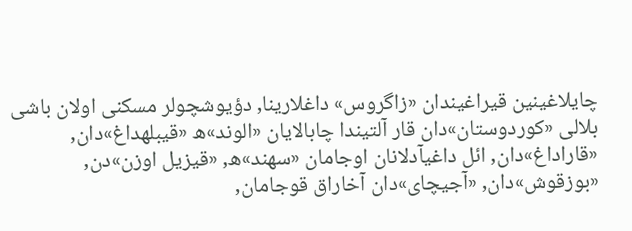چایلاغینین قیراغیندان «زاگروس» داغلارینا, دؤیوشچولر مسکنی اولان باشی بلالی «کوردوستان»دان قار آلتیندا چابالایان «الوند»ه «قیبلهداغ»دان, «قاراداغ»دان, ائل داغیآدلانان اوجامان «سهند»ه, «قیزیل اوزن»دن, «بوزقوش»دان, «آجیچای»دان آخاراق قوجامان,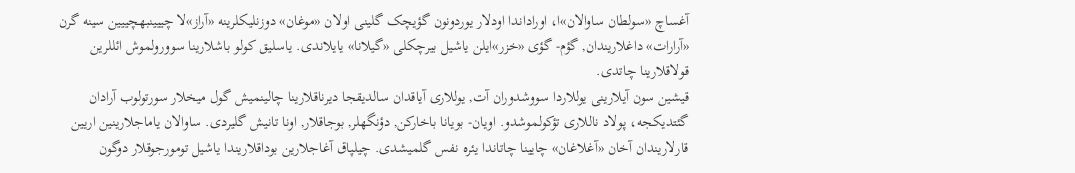آغساچ «سولطان ساوالان»ا، اوراداندا اودلار یوردونون گؤیچک گلینی اولان «موغان» دوزنلیکلرینه «آراز»لا چییینبهچییین سینه گرن «آرارات» داغلاریندان, گؤم- گؤی «خزر»ایلن یاشیل بیرچکلی «گیلانا» یایلاندی. یاسلیق کولو باشلارینا سوورولموش ائللرین قولاقلارینا چاتدی.
قیشین سون آیلارینی یوللاردا سووشدوران آت, یوللاری آیاقدان سالدیقجا دیرناقلارینا چالینمیش گول میخلار سورتولوب آرادان گئتدیکجه، پولاد ناللاری تؤکولموشدو. اویان- بویانا باخارکن, دؤنگهلر, بوجاقلار, اونا تانیش گلیردی. ساوالان یاماجلارینین اریین قارلاریندان آخان «آغلاغان» چایینا چاتاندا یئره نفس گلمیشدی. چیلپاق آغاجلارین بوداقلاریندا یاشیل تومورجوقلار دوگون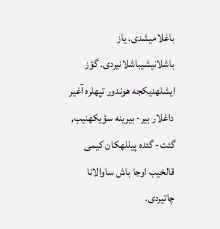باغلامیشدی. یاز باشلانیشیباشلانیردی. گؤز ایشلهدیکجه هوندور تپهلره آغیر داغلار بیر- بیرینه سؤیکهنیب, گئت- گئده پیللهکان کیمی قالخیب اوجا باش ساوالانا چاتیردی.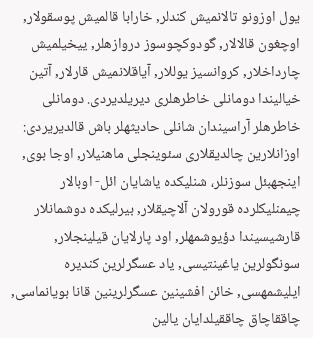یول اوزونو تالانمیش کندلر, خارابا قالمیش پوسقولار, اوچغون قالالار, گودوکچوسوز دروازهلر, ییخیلمیش چارداخلار, کروانسیز یوللار, آیاقلانمیش قارلار, آتین خیالیندا دومانلی خاطرهلری دیریلدیردی. دومانلی خاطرهلر آراسیندان شانلی حادیثهلر باش قالدیریردی:
اوزانلارین چالدیقلاری سئوینجلی ماهنیلار, اوجا بوی, اینجهبئل سوزنلر، شنلیکده یاشایان ائل- اوبالار چیمنلیکلرده قورولان آلاچیقلار, بیرلیکده دوشمانلار قارشیسیندا دؤیوشمهلر, اود پارلایان قیلینجلار, سونگولرین یاغینتیسی, یاد عسگرلرین کندیره ایلیشمهسی, خائن افشینین عسگرلرینین قانا بویانماسی, چاققاچاق چاققیلدایان یالین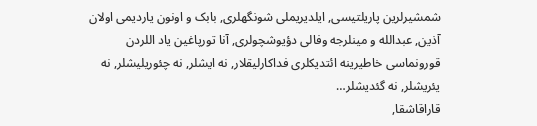شمشیرلرین پاریلتیسی, ایلدیریملی شونگهلری, بابک و اونون یاردیمی اولان آذین, عبدالله و مینلرجه وفالی دؤیوشچولری, آنا تورپاغین یاد اللردن قورونماسی خاطیرینه ائتدیکلری فداکارلیقلار, نه ایشلر, نه چئوریلیشلر, نه یئریشلر, نه گئدیشلر…
قاراقاشقا,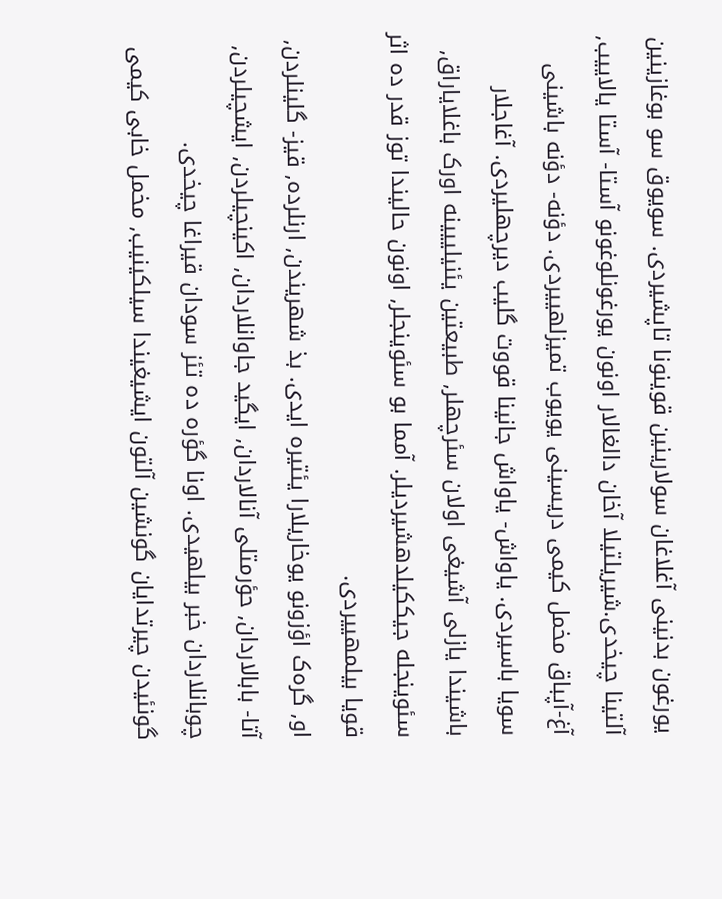یورغون بدنینی آغلاغان سولارینین قوینونا تاپشیردی. سویوق سو بوغازینین آلتینا چیخدی.شیریلتیلا آخان دالغالار اونون یورغونلوغونو آستا- آستا یالاییب, آغ-آپباق مخمل کیمی دریسینی یویوب تمیزلهییردی. دؤنه- دؤنه باشینی سویا باسیردی. یاواش- یاواش جانینا قووت گلیب دیرچهلیردی. آغاجلار باشیندا یازلی آشیغی اولان سئرچهلر, طبیعتین یئنیلییینه اورک باغلایاراق, سئوینجله جیککیلدهشیردیلر. آمما بو سئوینجلر, اونون حالیندا توز قدر ده اثر قویا بیلمهییردی.
او, گره‌ک اؤزونو یوخاریلارا یئتیره ایدی. بذ شهریندن, ارنلرده, قیز- گلینلردن, آتا- بابالاردان, حؤرمتلی آنالاردان, ایگید جاوانلاردان, اکینچیلردن, ایشچیلردن, چوبانلاردان خبر بیلهیدی. اونا گؤره ده تئز سودان قیراغا چیخدی.
گونئیدن چیرتدایان گونشین آلتون ایشیغیندا سیلکینیب, مخمل خابی کیمی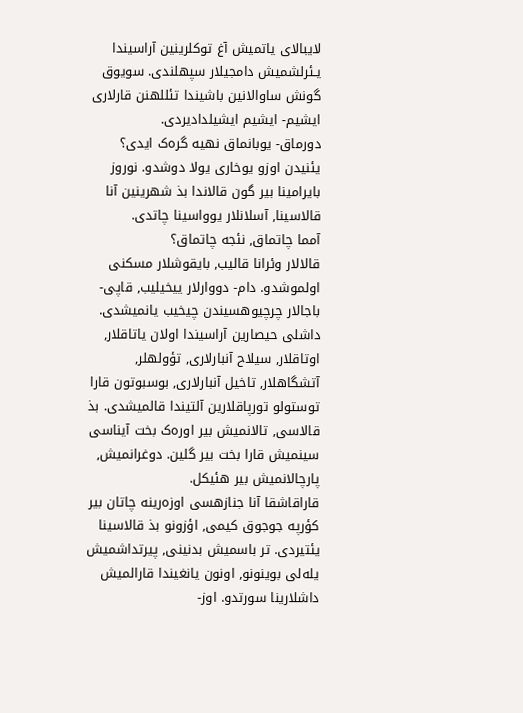لایبالای یاتمیش آغ توکلرینین آراسیندا یـئرلشمیش دامجیلار سپهلندی. سویوق گونش ساوالانین باشیندا تئللهنن قارلاری ایشیم- ایشیم ایشیلدادیردی.
دورماق- یوبانماق نهیه گره‌ک ایدی؟
یئنیدن اوزو یوخاری یولا دوشدو. نوروز بایرامینا بیر گون قالاندا بذ شهرینین آنا قالاسینا, آسلانلار یوواسینا چاتدی.
آمما چاتماق, نئجه چاتماق؟
قالالار وئرانا قالیب, بایقوشلار مسکنی اولموشدو. دام- دووارلار ییخیلیب, قاپی- باجالار چرچیوهسیندن چیخیب یانمیشدی. داشلی حیصارین آراسیندا اولان یاتاقلار, اوتاقلار, سیلاح آنبارلاری, تؤولهلر, آتشگاهلار, تاخیل آنبارلاری, بوسبوتون قارا توستولو تورپاقلارین آلتیندا قالمیشدی. بذ قالاسی, تالانمیش بیر اوره‌ک بخت آیناسی سینمیش قارا بخت بیر گلین. دوغرانمیش, پارچالانمیش بیر هئیکل.
قاراقاشقا آنا جنازهسی اوزه‌رینه چاتان بیر کؤرپه جوجوق کیمی, اؤزونو بذ قالاسینا یئتیردی. تر باسمیش بدنینی, پیرتداشمیش یله‌لی بوینونو, اونون یانغیندا قارالمیش داشلارینا سورتدو. اوز-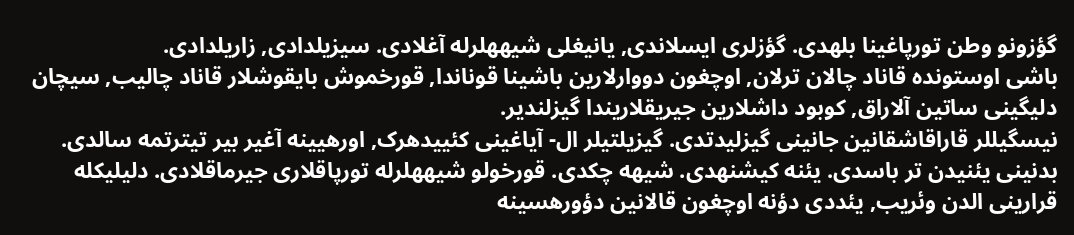گؤزونو وطن تورپاغینا بلهدی. گؤزلری ایسلاندی, یانیغلی شیههلرله آغلادی. سیزیلدادی, زاریلدادی.
باشی اوستونده قاناد چالان ترلان, اوچغون دووارلارین باشینا قوناندا, قورخموش بایقوشلار قاناد چالیب, سیچان دلیگینی ساتین آلاراق, کوبود داشلارین جیریقلاریندا گیزلندیر.
نیسگیللر قاراقاشقانین جانینی گیزلیدتدی. گیزیلتیلر ال- آیاغینی کئییدهرک, اورهیینه آغیر بیر تیترتمه سالدی. بدنینی یئنیدن تر باسدی. یئنه کیشنهدی. شیهه چکدی. قورخولو شیههلرله تورپاقلاری جیرماقلادی. دلیلیکله قرارینی الدن وئریب, یئددی دؤنه اوچغون قالانین دؤورهسینه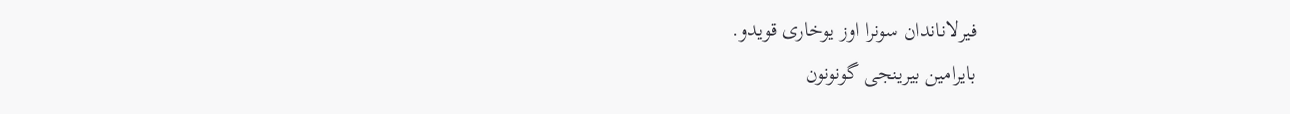فیرلاناندان سونرا اوز یوخاری قویدو.
بایرامین بیرینجی گونونون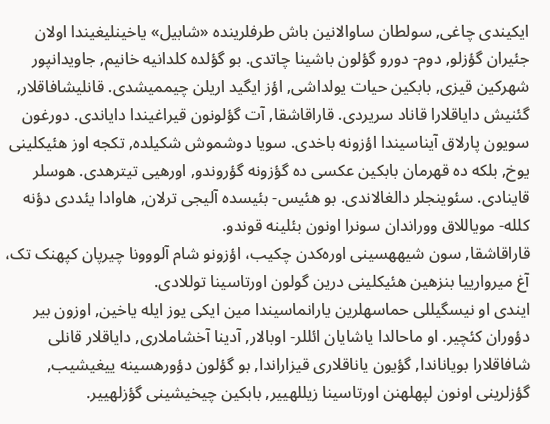ایکیندی چاغی, سولطان ساوالانین باش طرفلرینده «شابیل» یاخینلیغیندا اولان جئیران گؤزلو, دوم- دورو گؤلون باشینا چاتدی. بو گؤلده کلدانیه خانیم, جاویدانپور شهرکین قیزی, بابکین حیات یولداشی, اؤز ایگید اریلن چیممیشدی. قانلیشافاقلار, گئنیش دایاقلارا قاناد سریردی. قاراقاشقا, آت گؤلونون قیراغیندا دایاندی. دورغون سویون پارلاق آیناسیندا اؤزونه باخدی. سویا دوشموش شکیلده, تکجه اوز هئیکلینی یوخ, بلکه ده قهرمان بابکین عکسی ده گؤزونه گؤروندو, اورهیی تیترهدی. هوسلر قاینادی. سئوینجلر دالغالاندی. بو هئیس- بئیسده آلیجی ترلان, هاوادا یئددی دؤنه کلله- مویاللاق ووراندان سونرا اونون بئلینه قوندو.
قاراقاشقا, سون شیههسینی اوره‌کدن چکیب، اؤزونو شام آلووونا چیرپان کپهنک تک، آغ میروارییا بنزهین هئیکلینی درین گولون اورتاسینا توللادی.
ایندی او نیسگیللی حماسهلرین یارانماسیندا مین ایکی یوز ایله یاخین, اوزون بیر دؤوران کئچیر. او ماحالدا یاشایان ائللر- اوبالار, آدینا آخشاملاری, دایاقلار قانلی شافاقلارا بویاناندا, گؤیون یاناقلاری قیزاراندا, بو گؤلون دؤورهسینه ییغیشیب, گؤزلرینی اونون لپهلهنن اورتاسینا زیللهییر, بابکین چیخیشینی گؤزلهییر.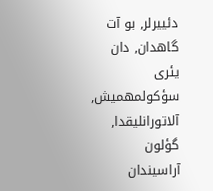دئییرلر, بو آت گاهدان, دان یئری سؤکولمهمیش, آلاتورانلیقدا, گؤلون آراسیندان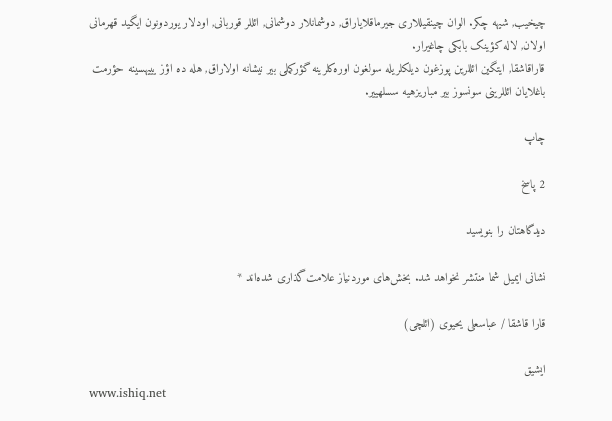چیخیب, شیهه چکر. الوان چینقیللاری جیرماقلایاراق, دوشمانلار دوشمانی, ائللر قوربانی, اودلار یوردونون ایگید قهرمانی اولان, لاله کؤینک بابکی چاغیرار.
قاراقاشقا, ایتگین ائللرین پوزغون دیلکلریله سولغون اوره‌کلرینه گؤرکملی بیر نیشانه اولاراق, هله ده اؤز یییهسینه حؤرمت باغلایان ائللرینی سونسوز بیر مباریزهیه سسلهییر.

چاپ

2 پاسخ

دیدگاهتان را بنویسید

نشانی ایمیل شما منتشر نخواهد شد. بخش‌های موردنیاز علامت‌گذاری شده‌اند *

قارا قاشقا / عباسعلی یحیوی (ائلچی)

ایشیق
www.ishiq.net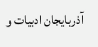آذربایجان ادبیات و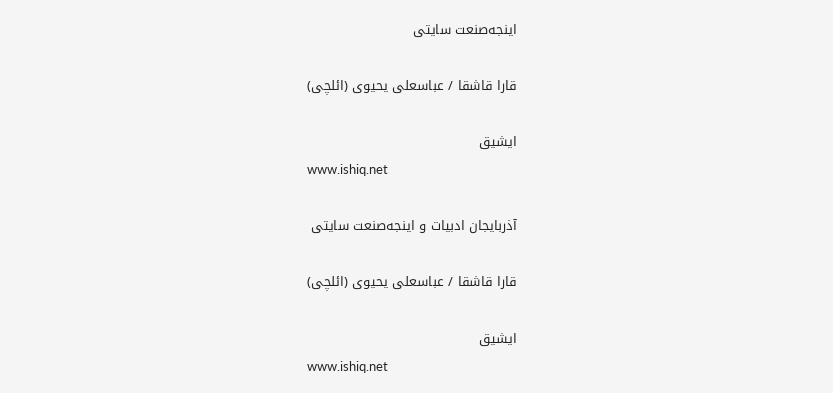اینجه‌صنعت سایتی

قارا قاشقا / عباسعلی یحیوی (ائلچی)

ایشیق
www.ishiq.net

آذربایجان ادبیات و اینجه‌صنعت سایتی

قارا قاشقا / عباسعلی یحیوی (ائلچی)

ایشیق
www.ishiq.net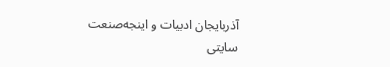آذربایجان ادبیات و اینجه‌صنعت سایتی